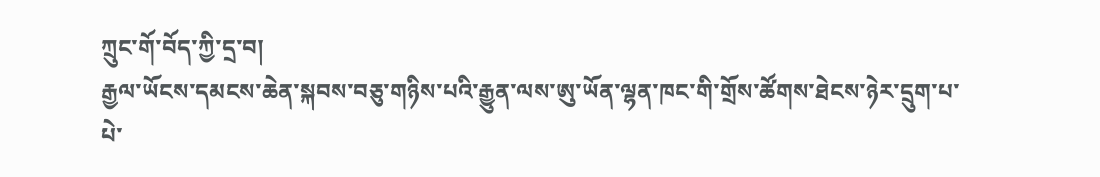ཀྲུང་གོ་བོད་ཀྱི་དྲ་བ།
རྒྱལ་ཡོངས་དམངས་ཆེན་སྐབས་བཅུ་གཉིས་པའི་རྒྱུན་ལས་ཨུ་ཡོན་ལྷན་ཁང་གི་གྲོས་ཚོགས་ཐེངས་ཉེར་དྲུག་པ་པེ་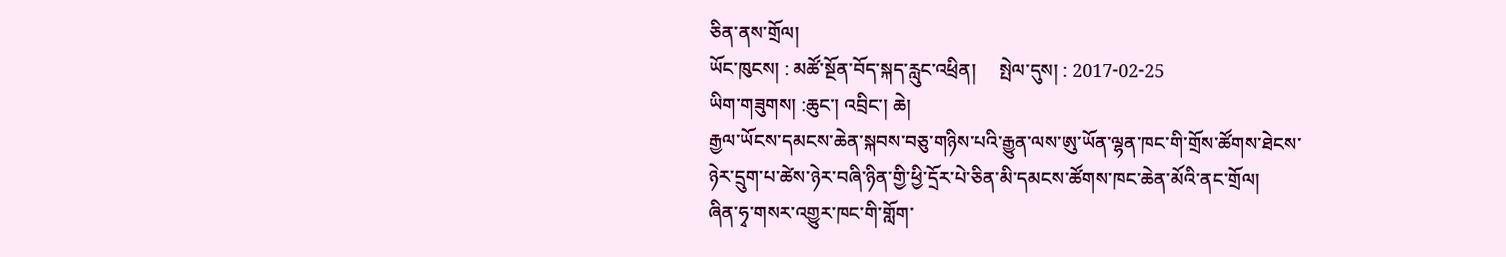ཅིན་ནས་གྲོལ།
ཡོང་ཁུངས། : མཚོ་སྔོན་བོད་སྐད་རླུང་འཕྲིན།     སྤེལ་དུས། : 2017-02-25
ཡིག་གཟུགས། :ཆུང་། འབྲིང་། ཆེ།
རྒྱལ་ཡོངས་དམངས་ཆེན་སྐབས་བཅུ་གཉིས་པའི་རྒྱུན་ལས་ཨུ་ཡོན་ལྷན་ཁང་གི་གྲོས་ཚོགས་ཐེངས་ཉེར་དྲུག་པ་ཚེས་ཉེར་བཞི་ཉིན་གྱི་ཕྱི་དྲོར་པེ་ཅིན་མི་དམངས་ཚོགས་ཁང་ཆེན་མོའི་ནང་གྲོལ།
ཞིན་ཧྭ་གསར་འགྱུར་ཁང་གི་གློག་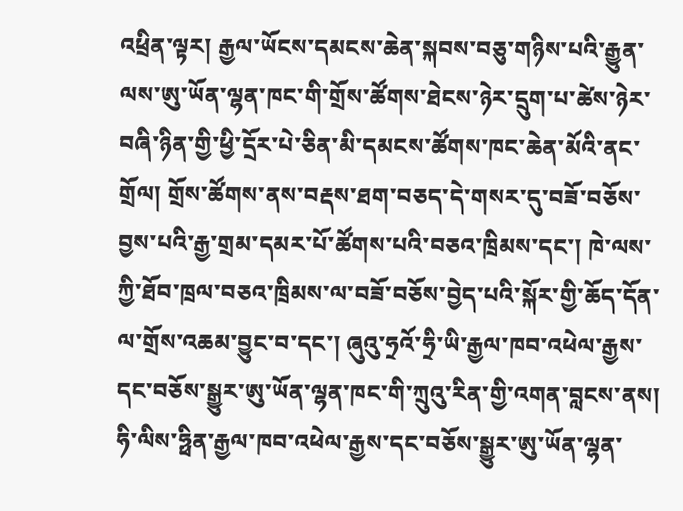འཕྲིན་ལྟར། རྒྱལ་ཡོངས་དམངས་ཆེན་སྐབས་བཅུ་གཉིས་པའི་རྒྱུན་ལས་ཨུ་ཡོན་ལྷན་ཁང་གི་གྲོས་ཚོགས་ཐེངས་ཉེར་དྲུག་པ་ཚེས་ཉེར་བཞི་ཉིན་གྱི་ཕྱི་དྲོར་པེ་ཅིན་མི་དམངས་ཚོགས་ཁང་ཆེན་མོའི་ནང་གྲོལ། གྲོས་ཚོགས་ནས་བརྡས་ཐག་བཅད་དེ་གསར་དུ་བཟོ་བཅོས་བྱས་པའི་རྒྱ་གྲམ་དམར་པོ་ཚོགས་པའི་བཅའ་ཁྲིམས་དང་། ཁེ་ལས་ཀྱི་ཐོབ་ཁྲལ་བཅའ་ཁྲིམས་ལ་བཟོ་བཅོས་བྱེད་པའི་སྐོར་གྱི་ཆོད་དོན་ལ་གྲོས་འཆམ་བྱུང་བ་དང་། ཞུའུ་ཧྲའོ་ཧྲི་ཡི་རྒྱལ་ཁབ་འཕེལ་རྒྱས་དང་བཅོས་སྒྱུར་ཨུ་ཡོན་ལྷན་ཁང་གི་ཀྲུའུ་རིན་གྱི་འགན་བླངས་ནས། ཧི་ལིས་ཧྥིན་རྒྱལ་ཁབ་འཕེལ་རྒྱས་དང་བཅོས་སྒྱུར་ཨུ་ཡོན་ལྷན་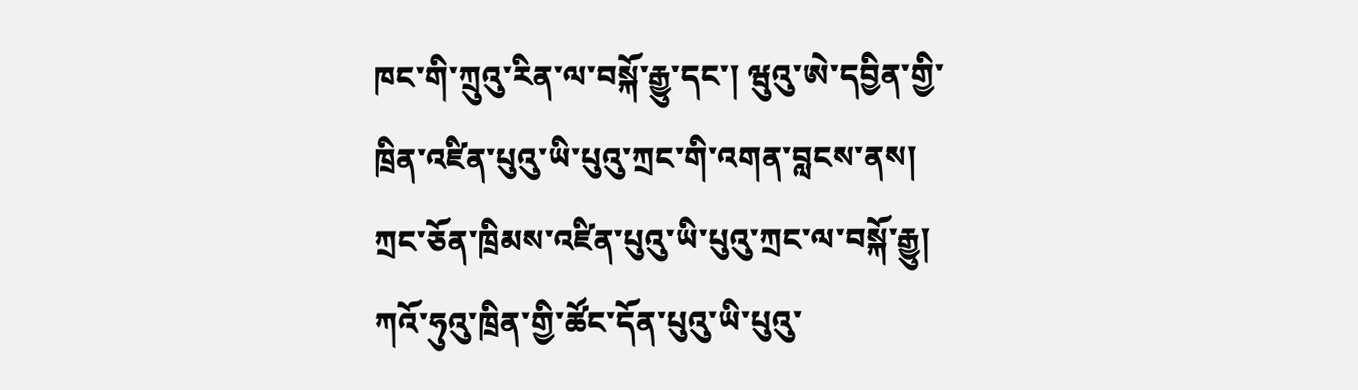ཁང་གི་ཀྲུའུ་རིན་ལ་བསྐོ་རྒྱུ་དང་། ཝུའུ་ཨེ་དབྱིན་གྱི་ཁྲིན་འཛིན་པུའུ་ཡི་པུའུ་ཀྲང་གི་འགན་བླངས་ནས། ཀྲང་ཅོན་ཁྲིམས་འཛིན་པུའུ་ཡི་པུའུ་ཀྲང་ལ་བསྐོ་རྒྱུ། ཀའོ་ཧུའུ་ཁྲིན་གྱི་ཚོང་དོན་པུའུ་ཡི་པུའུ་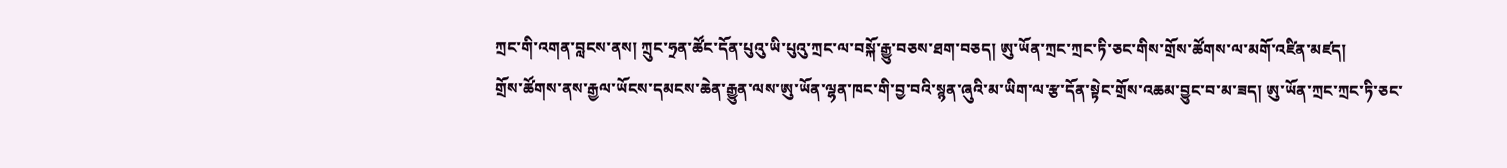ཀྲང་གི་འགན་བླངས་ནས། ཀྲུང་ཧྲན་ཚོང་དོན་པུའུ་ཡི་པུའུ་ཀྲང་ལ་བསྐོ་རྒྱུ་བཅས་ཐག་བཅད། ཨུ་ཡོན་ཀྲང་ཀྲང་ཏི་ཅང་གིས་གྲོས་ཚོགས་ལ་མགོ་འཛིན་མཛད།
གྲོས་ཚོགས་ནས་རྒྱལ་ཡོངས་དམངས་ཆེན་རྒྱུན་ལས་ཨུ་ཡོན་ལྷན་ཁང་གི་བྱ་བའི་སྙན་ཞུའི་མ་ཡིག་ལ་རྩ་དོན་སྟེང་གྲོས་འཆམ་བྱུང་བ་མ་ཟད། ཨུ་ཡོན་ཀྲང་ཀྲང་ཏི་ཅང་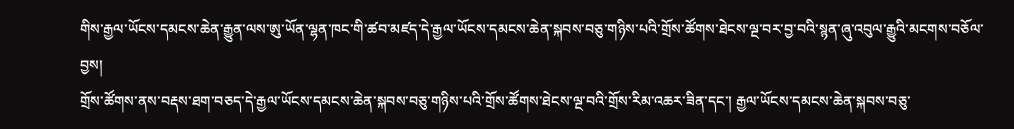གིས་རྒྱལ་ཡོངས་དམངས་ཆེན་རྒྱུན་ལས་ཨུ་ཡོན་ལྷན་ཁང་གི་ཚབ་མཛད་དེ་རྒྱལ་ཡོངས་དམངས་ཆེན་སྐབས་བཅུ་གཉིས་པའི་གྲོས་ཚོགས་ཐེངས་ལྔ་བར་བྱ་བའི་སྙན་ཞུ་འབུལ་རྒྱུའི་མངགས་བཅོལ་བྱས།
གྲོས་ཚོགས་ནས་བརྡས་ཐག་བཅད་དེ་རྒྱལ་ཡོངས་དམངས་ཆེན་སྐབས་བཅུ་གཉིས་པའི་གྲོས་ཚོགས་ཐེངས་ལྔ་བའི་གྲོས་རིམ་འཆར་ཟིན་དང་། རྒྱལ་ཡོངས་དམངས་ཆེན་སྐབས་བཅུ་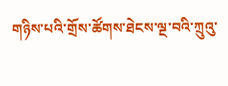གཉིས་པའི་གྲོས་ཚོགས་ཐེངས་ལྔ་བའི་ཀྲུའུ་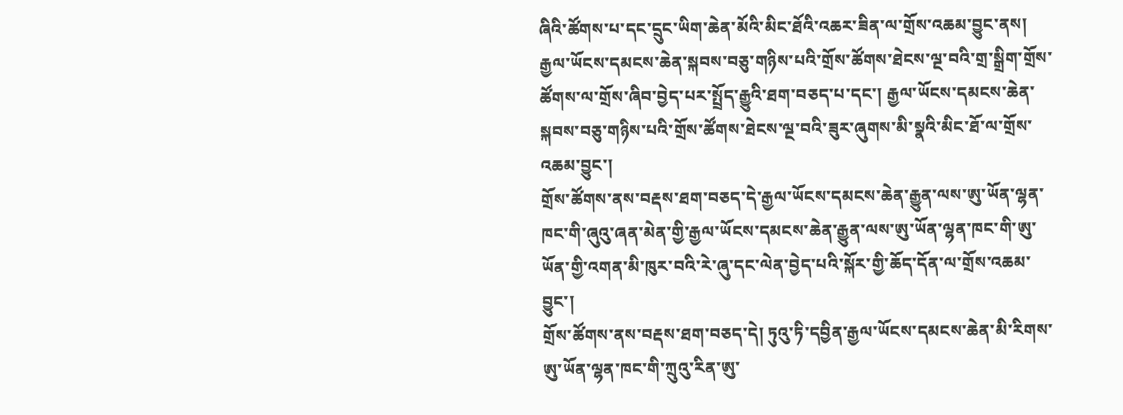ཞིའི་ཚོགས་པ་དང་དྲུང་ཡིག་ཆེན་མོའི་མིང་ཐོའི་འཆར་ཟིན་ལ་གྲོས་འཆམ་བྱུང་ནས། རྒྱལ་ཡོངས་དམངས་ཆེན་སྐབས་བཅུ་གཉིས་པའི་གྲོས་ཚོགས་ཐེངས་ལྔ་བའི་གྲ་སྒྲིག་གྲོས་ཚོགས་ལ་གྲོས་ཞིབ་བྱེད་པར་སྤྲོད་རྒྱུའི་ཐག་བཅད་པ་དང་། རྒྱལ་ཡོངས་དམངས་ཆེན་སྐབས་བཅུ་གཉིས་པའི་གྲོས་ཚོགས་ཐེངས་ལྔ་བའི་ཟུར་ཞུགས་མི་སྣའི་མིང་ཐོ་ལ་གྲོས་འཆམ་བྱུང་།
གྲོས་ཚོགས་ནས་བརྡས་ཐག་བཅད་དེ་རྒྱལ་ཡོངས་དམངས་ཆེན་རྒྱུན་ལས་ཨུ་ཡོན་ལྷན་ཁང་གི་ཞུའུ་ཞན་མེན་གྱི་རྒྱལ་ཡོངས་དམངས་ཆེན་རྒྱུན་ལས་ཨུ་ཡོན་ལྷན་ཁང་གི་ཨུ་ཡོན་གྱི་འགན་མི་ཁུར་བའི་རེ་ཞུ་དང་ལེན་བྱེད་པའི་སྐོར་གྱི་ཆོད་དོན་ལ་གྲོས་འཆམ་བྱུང་།
གྲོས་ཚོགས་ནས་བརྡས་ཐག་བཅད་དེ། ཏུའུ་ཏི་དབྱིན་རྒྱལ་ཡོངས་དམངས་ཆེན་མི་རིགས་ཨུ་ཡོན་ལྷན་ཁང་གི་ཀྲུའུ་རིན་ཨུ་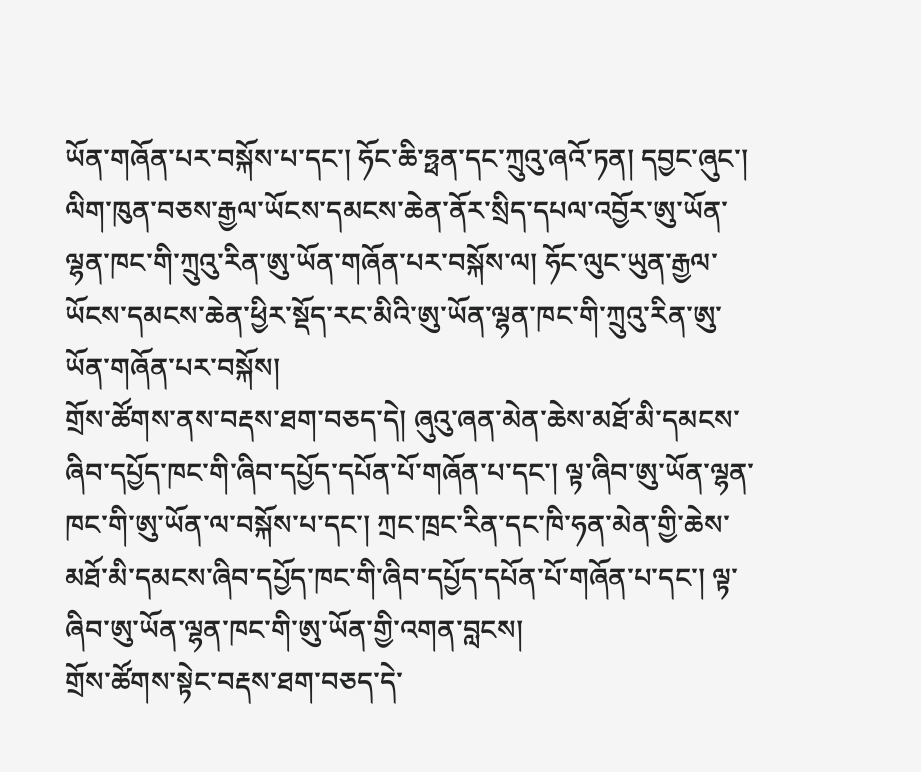ཡོན་གཞོན་པར་བསྐོས་པ་དང་། ཧོང་ཆི་ཧྥན་དང་ཀྲུའུ་ཞའོ་ཏན། དབྱང་ཞུང་། ལིག་ཁུན་བཅས་རྒྱལ་ཡོངས་དམངས་ཆེན་ནོར་སྲིད་དཔལ་འབྱོར་ཨུ་ཡོན་ལྷན་ཁང་གི་ཀྲུའུ་རིན་ཨུ་ཡོན་གཞོན་པར་བསྐོས་ལ། ཧོང་ལུང་ཡུན་རྒྱལ་ཡོངས་དམངས་ཆེན་ཕྱིར་སྡོད་རང་མིའི་ཨུ་ཡོན་ལྷན་ཁང་གི་ཀྲུའུ་རིན་ཨུ་ཡོན་གཞོན་པར་བསྐོས།
གྲོས་ཚོགས་ནས་བརྡས་ཐག་བཅད་དེ། ཞུའུ་ཞན་མེན་ཆེས་མཐོ་མི་དམངས་ཞིབ་དཔྱོད་ཁང་གི་ཞིབ་དཔྱོད་དཔོན་པོ་གཞོན་པ་དང་། ལྟ་ཞིབ་ཨུ་ཡོན་ལྷན་ཁང་གི་ཨུ་ཡོན་ལ་བསྐོས་པ་དང་། ཀྲང་ཁྲང་རིན་དང་ཁི་ཧན་མེན་གྱི་ཆེས་མཐོ་མི་དམངས་ཞིབ་དཔྱོད་ཁང་གི་ཞིབ་དཔྱོད་དཔོན་པོ་གཞོན་པ་དང་། ལྟ་ཞིབ་ཨུ་ཡོན་ལྷན་ཁང་གི་ཨུ་ཡོན་གྱི་འགན་བླངས།
གྲོས་ཚོགས་སྟེང་བརྡས་ཐག་བཅད་དེ་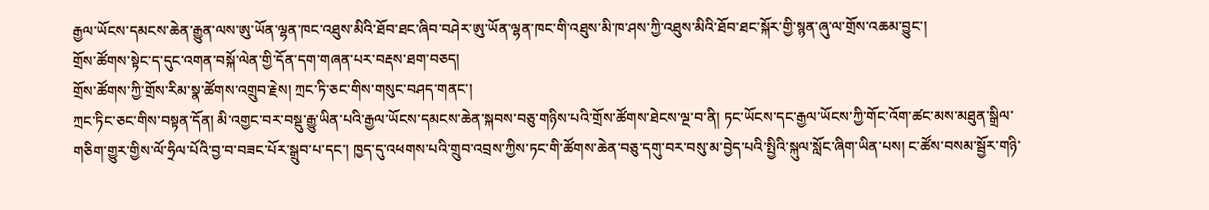རྒྱལ་ཡོངས་དམངས་ཆེན་རྒྱུན་ལས་ཨུ་ཡོན་ལྷན་ཁང་འཐུས་མིའི་ཐོབ་ཐང་ཞིབ་བཤེར་ཨུ་ཡོན་ལྷན་ཁང་གི་འཐུས་མི་ཁ་ཤས་ཀྱི་འཐུས་མིའི་ཐོབ་ཐང་སྐོར་གྱི་སྙན་ཞུ་ལ་གྲོས་འཆམ་བྱུང་།
གྲོས་ཚོགས་སྟེང་ད་དུང་འགན་བསྐོ་ལེན་གྱི་དོན་དག་གཞན་པར་བརྡས་ཐག་བཅད།
གྲོས་ཚོགས་ཀྱི་གྲོས་རིམ་སྣ་ཚོགས་འགྲུབ་རྗེས། ཀྲང་ཏི་ཅང་གིས་གསུང་བཤད་གནང་།
ཀྲང་ཏིང་ཅང་གིས་བསྟན་དོན། མི་འགྱང་བར་བསྡུ་རྒྱུ་ཡིན་པའི་རྒྱལ་ཡོངས་དམངས་ཆེན་སྐབས་བཅུ་གཉིས་པའི་གྲོས་ཚོགས་ཐེངས་ལྔ་བ་ནི། ཏང་ཡོངས་དང་རྒྱལ་ཡོངས་ཀྱི་གོང་འོག་ཚང་མས་མཐུན་སྒྲིལ་གཅིག་གྱུར་གྱིས་ལོ་ཧྲིལ་པོའི་བྱ་བ་བཟང་པོར་སྒྲུབ་པ་དང་། ཁྱད་དུ་འཕགས་པའི་གྲུབ་འབྲས་ཀྱིས་ཏང་གི་ཚོགས་ཆེན་བཅུ་དགུ་བར་བསུ་མ་བྱེད་པའི་སྤྱིའི་སྐུལ་སློང་ཞིག་ཡིན་པས། ང་ཚོས་བསམ་སྦྱོར་གཉི་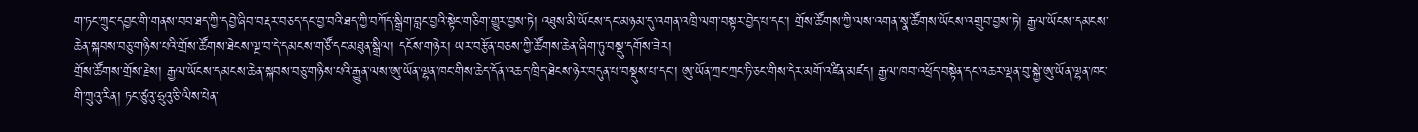ག་ཏང་ཀྲུང་དབྱང་གི་གནས་བབ་ཐད་ཀྱི་དབྱེ་ཞིབ་བརྡར་བཅད་དང་བྱ་བའི་ཐད་ཀྱི་བཀོད་སྒྲིག་བླང་བྱའི་སྟེང་གཅིག་གྱུར་བྱས་ཏེ། འཐུས་མི་ཡོངས་དང་མཉམ་དུ་འགན་འཁྲི་ལག་བསྟར་བྱེད་པ་དང་། གྲོས་ཚོགས་ཀྱི་ལས་འགན་སྣ་ཚོགས་ཡོངས་འགྲུབ་བྱས་ཏེ། རྒྱལ་ཡོངས་དམངས་ཆེན་སྐབས་བཅུ་གཉིས་པའི་གྲོས་ཚོགས་ཐེངས་ལྔ་བ་དེ་དམངས་གཙོ་དང་མཐུན་སྒྲིལ། དངོས་གཉེར། ཡར་བརྩོན་བཅས་ཀྱི་ཚོགས་ཆེན་ཞིག་ཏུ་བསྡུ་དགོས་ཟེར།
གྲོས་ཚོགས་གྲོས་རྗེས། རྒྱལ་ཡོངས་དམངས་ཆེན་སྐབས་བཅུ་གཉིས་པའི་རྒྱུན་ལས་ཨུ་ཡོན་ལྷན་ཁང་གིས་ཆེད་དོན་འཆད་ཁྲིད་ཐེངས་ཉེར་བདུན་པ་བསྡུས་པ་དང་། ཨུ་ཡོན་ཀྲང་ཀྲང་ཏི་ཅང་གིས་དེར་མགོ་འཛིན་མཛད། རྒྱལ་ཁབ་འཕྲོད་བསྟེན་དང་འཆར་ལྡན་བུ་སྐྱེ་ཨུ་ཡོན་ལྷན་ཁང་གི་ཀྲུའུ་རིན། ཏང་ཙུའུ་ཧྲུའུ་ཅི་ལིས་པེན་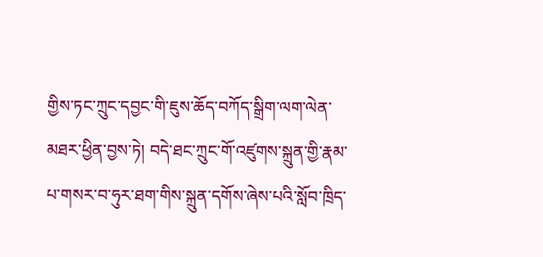གྱིས་ཏང་ཀྲུང་དབྱང་གི་ཇུས་ཆོད་བཀོད་སྒྲིག་ལག་ལེན་མཐར་ཕྱིན་བྱས་ཏེ། བདེ་ཐང་ཀྲུང་གོ་འཛུགས་སྐྲུན་གྱི་རྣམ་པ་གསར་བ་ཧུར་ཐག་གིས་སྐྲུན་དགོས་ཞེས་པའི་སློབ་ཁྲིད་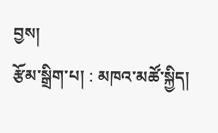བྱས།
རྩོམ་སྒྲིག་པ། : མཁའ་མཚོ་སྐྱིད།